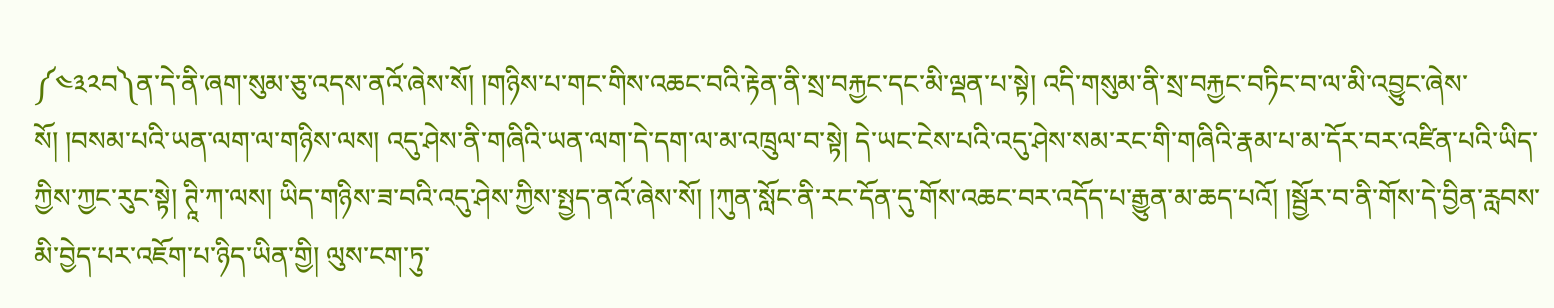༼༤༣༢བ༽ན་དེ་ནི་ཞག་སུམ་ཅུ་འདས་ནའོ་ཞེས་སོ། །གཉིས་པ་གང་གིས་འཆང་བའི་རྟེན་ནི་སྲ་བརྐྱང་དང་མི་ལྡན་པ་སྟེ། འདི་གསུམ་ནི་སྲ་བརྐྱང་བཏིང་བ་ལ་མི་འབྱུང་ཞེས་སོ། །བསམ་པའི་ཡན་ལག་ལ་གཉིས་ལས། འདུ་ཤེས་ནི་གཞིའི་ཡན་ལག་དེ་དག་ལ་མ་འཁྲུལ་བ་སྟེ། དེ་ཡང་ངེས་པའི་འདུ་ཤེས་སམ་རང་གི་གཞིའི་རྣམ་པ་མ་དོར་བར་འཛིན་པའི་ཡིད་ཀྱིས་ཀྱང་རུང་སྟེ། ཊཱི་ཀ་ལས། ཡིད་གཉིས་ཟ་བའི་འདུ་ཤེས་ཀྱིས་སྤྱད་ནའོ་ཞེས་སོ། །ཀུན་སློང་ནི་རང་དོན་དུ་གོས་འཆང་བར་འདོད་པ་རྒྱུན་མ་ཆད་པའོ། །སྦྱོར་བ་ནི་གོས་དེ་བྱིན་རླབས་མི་བྱེད་པར་འཇོག་པ་ཉིད་ཡིན་གྱི། ལུས་ངག་ཏུ་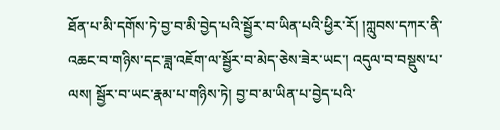ཐོན་པ་མི་དགོས་ཏེ་བྱ་བ་མི་བྱེད་པའི་སྦྱོར་བ་ཡིན་པའི་ཕྱིར་རོ། །ཀླུབས་དཀར་ནི་འཆང་བ་གཉིས་དང་ཟླ་འཇོག་ལ་སྦྱོར་བ་མེད་ཅེས་ཟེར་ཡང་། འདུལ་བ་བསྡུས་པ་ལས། སྦྱོར་བ་ཡང་རྣམ་པ་གཉིས་ཏེ། བྱ་བ་མ་ཡིན་པ་བྱེད་པའི་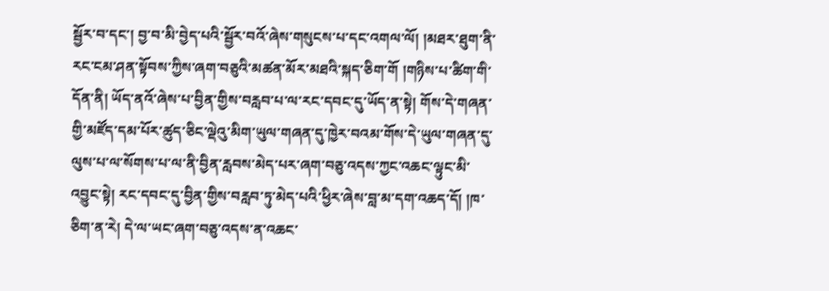སྦྱོར་བ་དང་། བྱ་བ་མི་བྱེད་པའི་སྦྱོར་བའོ་ཞེས་གསུངས་པ་དང་འགལ་ལོ། །མཐར་ཐུག་ནི་རང་ངམ་ཤན་སྟོབས་ཀྱིས་ཞག་བཅུའི་མཚན་མོར་མཐའི་སྐད་ཅིག་གོ །གཉིས་པ་ཚིག་གི་དོན་ནི། ཡོད་ནའོ་ཞེས་པ་བྱིན་གྱིས་བརླབ་པ་ལ་རང་དབང་དུ་ཡོད་ན་སྟེ། གོས་དེ་གཞན་གྱི་མཛོད་དམ་པོར་ཚུད་ཅིང་ལྡེའུ་མིག་ཡུལ་གཞན་དུ་ཁྱེར་བའམ་གོས་དེ་ཡུལ་གཞན་དུ་ལུས་པ་ལ་སོགས་པ་ལ་ནི་བྱིན་རླབས་མེད་པར་ཞག་བཅུ་འདས་ཀྱང་འཆང་ལྟུང་མི་འབྱུང་སྟེ། རང་དབང་དུ་བྱིན་གྱིས་བརླབ་ཏུ་མེད་པའི་ཕྱིར་ཞེས་བླ་མ་དག་འཆད་དོ། །ཁ་ཅིག་ན་རེ། དེ་ལ་ཡང་ཞག་བཅུ་འདས་ན་འཆང་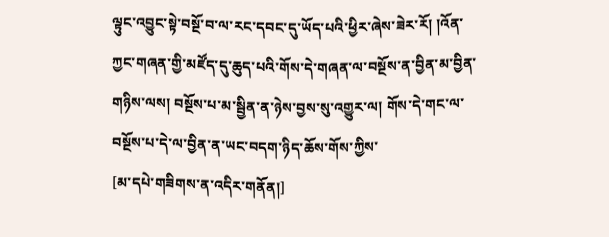ལྟུང་འབྱུང་སྟེ་བསྔོ་བ་ལ་རང་དབང་དུ་ཡོད་པའི་ཕྱིར་ཞེས་ཟེར་རོ། །འོན་ཀྱང་གཞན་གྱི་མཛོད་དུ་ཆུད་པའི་གོས་དེ་གཞན་ལ་བསྔོས་ན་བྱིན་མ་བྱིན་གཉིས་ལས། བསྔོས་པ་མ་སྦྱིན་ན་ཉེས་བྱས་སུ་འགྱུར་ལ། གོས་དེ་གང་ལ་བསྔོས་པ་དེ་ལ་བྱིན་ན་ཡང་བདག་ཉིད་ཆོས་གོས་ཀྱིས་
[མ་དཔེ་གཟིགས་ན་འདིར་གནོན།]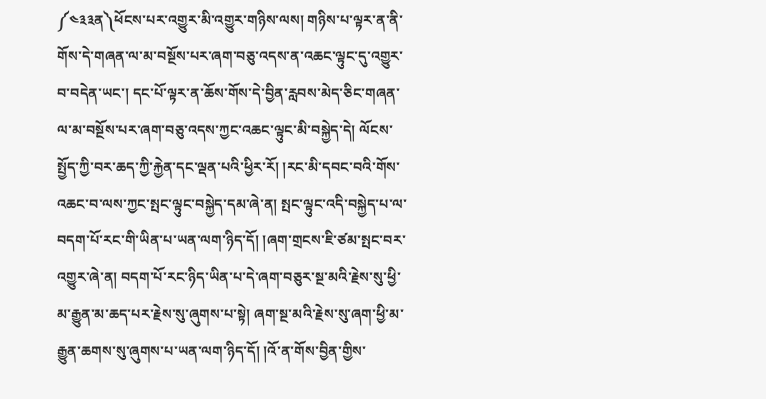༼༤༣༣ན༽ཕོངས་པར་འགྱུར་མི་འགྱུར་གཉིས་ལས། གཉིས་པ་ལྟར་ན་ནི་གོས་དེ་གཞན་ལ་མ་བསྔོས་པར་ཞག་བཅུ་འདས་ན་འཆང་ལྟུང་དུ་འགྱུར་བ་བདེན་ཡང་། དང་པོ་ལྟར་ན་ཆོས་གོས་དེ་བྱིན་རླབས་མེད་ཅིང་གཞན་ལ་མ་བསྔོས་པར་ཞག་བཅུ་འདས་ཀྱང་འཆང་ལྟུང་མི་བསྐྱེད་དེ། ལོངས་སྤྱོད་ཀྱི་བར་ཆད་ཀྱི་རྐྱེན་དང་ལྡན་པའི་ཕྱིར་རོ། །རང་མི་དབང་བའི་གོས་འཆང་བ་ལས་ཀྱང་སྤང་ལྟུང་བསྐྱེད་དམ་ཞེ་ན། སྤང་ལྟུང་འདི་བསྐྱེད་པ་ལ་བདག་པོ་རང་གི་ཡིན་པ་ཡན་ལག་ཉིད་དོ། །ཞག་གྲངས་ཇི་ཙམ་སྤང་བར་འགྱུར་ཞེ་ན། བདག་པོ་རང་ཉིད་ཡིན་པ་དེ་ཞག་བཅུར་སྔ་མའི་རྗེས་སུ་ཕྱི་མ་རྒྱུན་མ་ཆད་པར་རྗེས་སུ་ཞུགས་པ་སྟེ། ཞག་སྔ་མའི་རྗེས་སུ་ཞག་ཕྱི་མ་རྒྱུན་ཆགས་སུ་ཞུགས་པ་ཡན་ལག་ཉིད་དོ། །འོ་ན་གོས་བྱིན་གྱིས་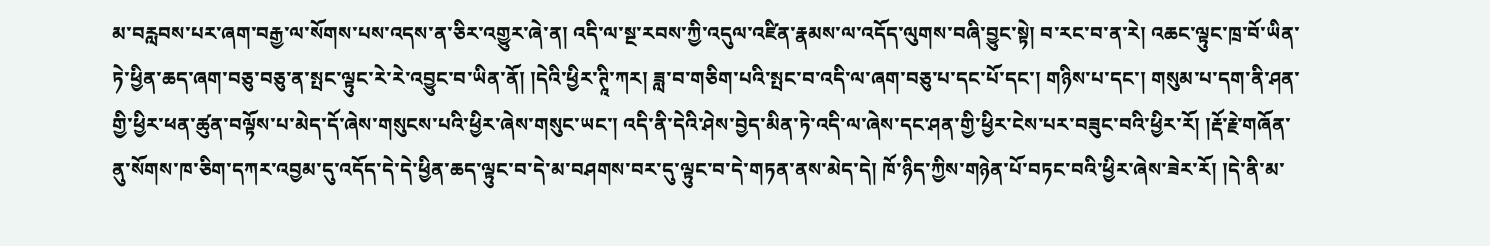མ་བརླབས་པར་ཞག་བརྒྱ་ལ་སོགས་པས་འདས་ན་ཅིར་འགྱུར་ཞེ་ན། འདི་ལ་སྔ་རབས་ཀྱི་འདུལ་འཛིན་རྣམས་ལ་འདོད་ལུགས་བཞི་བྱུང་སྟེ། བ་རང་བ་ན་རེ། འཆང་ལྟུང་ཁྲ་བོ་ཡིན་ཏེ་ཕྱིན་ཆད་ཞག་བཅུ་བཅུ་ན་སྤང་ལྟུང་རེ་རེ་འབྱུང་བ་ཡིན་ནོ། །དེའི་ཕྱིར་ཊཱི་ཀར། ཟླ་བ་གཅིག་པའི་སྤང་བ་འདི་ལ་ཞག་བཅུ་པ་དང་པོ་དང་། གཉིས་པ་དང་། གསུམ་པ་དག་ནི་ཤན་གྱི་ཕྱིར་ཕན་ཚུན་བལྟོས་པ་མེད་དོ་ཞེས་གསུངས་པའི་ཕྱིར་ཞེས་གསུང་ཡང་། འདི་ནི་དེའི་ཤེས་བྱེད་མིན་ཏེ་འདི་ལ་ཞེས་དང་ཤན་གྱི་ཕྱིར་ངེས་པར་བཟུང་བའི་ཕྱིར་རོ། །རྡོ་རྗེ་གཞོན་ནུ་སོགས་ཁ་ཅིག་དཀར་འབྱམ་དུ་འདོད་དེ་དེ་ཕྱིན་ཆད་ལྟུང་བ་དེ་མ་བཤགས་བར་དུ་ལྟུང་བ་དེ་གཏན་ནས་མེད་དེ། ཁོ་ཉིད་ཀྱིས་གཉེན་པོ་བཏང་བའི་ཕྱིར་ཞེས་ཟེར་རོ། །དེ་ནི་མ་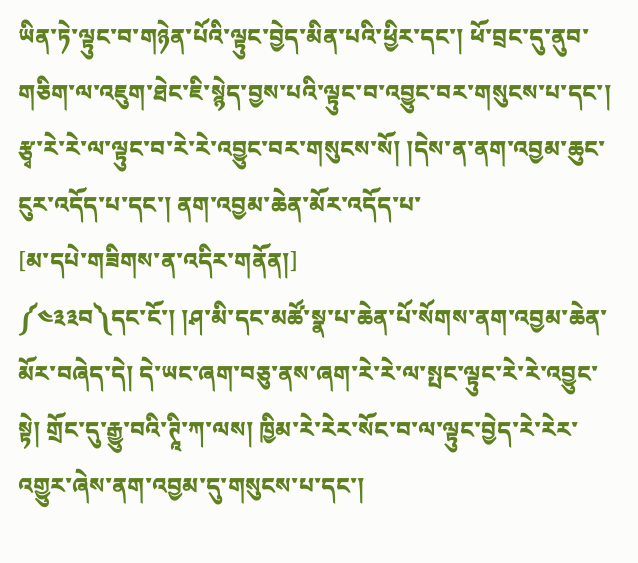ཡིན་ཏེ་ལྟུང་བ་གཉེན་པོའི་ལྟུང་བྱེད་མིན་པའི་ཕྱིར་དང་། ཕོ་བྲང་དུ་ནུབ་གཅིག་ལ་འཇུག་ཐེང་ཇི་སྙེད་བྱས་པའི་ལྟུང་བ་འབྱུང་བར་གསུངས་པ་དང་། རྩྭ་རེ་རེ་ལ་ལྟུང་བ་རེ་རེ་འབྱུང་བར་གསུངས་སོ། །དེས་ན་ནག་འབྱམ་ཆུང་ངུར་འདོད་པ་དང་། ནག་འབྱམ་ཆེན་མོར་འདོད་པ་
[མ་དཔེ་གཟིགས་ན་འདིར་གནོན།]
༼༤༣༣བ༽དང་ངོ་། །ཤ་མི་དང་མཚོ་སྣ་པ་ཆེན་པོ་སོགས་ནག་འབྱམ་ཆེན་མོར་བཞེད་དེ། དེ་ཡང་ཞག་བཅུ་ནས་ཞག་རེ་རེ་ལ་སྤང་ལྟུང་རེ་རེ་འབྱུང་སྟེ། གྲོང་དུ་རྒྱུ་བའི་ཊཱི་ཀ་ལས། ཁྱིམ་རེ་རེར་སོང་བ་ལ་ལྟུང་བྱེད་རེ་རེར་འགྱུར་ཞེས་ནག་འབྱམ་དུ་གསུངས་པ་དང་།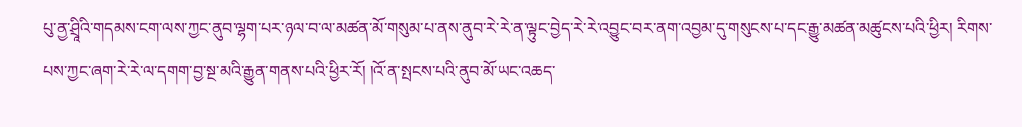པུ་ནྱ་ཤྲཱིའི་གདམས་ངག་ལས་ཀྱང་ནུབ་ལྷག་པར་ཉལ་བ་ལ་མཚན་མོ་གསུམ་པ་ནས་ནུབ་རེ་རེ་ན་ལྟུང་བྱེད་རེ་རེ་འབྱུང་བར་ནག་འབྱམ་དུ་གསུངས་པ་དང་རྒྱུ་མཚན་མཚུངས་པའི་ཕྱིར། རིགས་པས་ཀྱང་ཞག་རེ་རེ་ལ་དགག་བྱ་སྔ་མའི་རྒྱུན་གནས་པའི་ཕྱིར་རོ། །འོ་ན་སྤངས་པའི་ནུབ་མོ་ཡང་འཆད་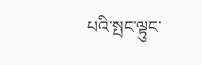པའི་སྤང་ལྟུང་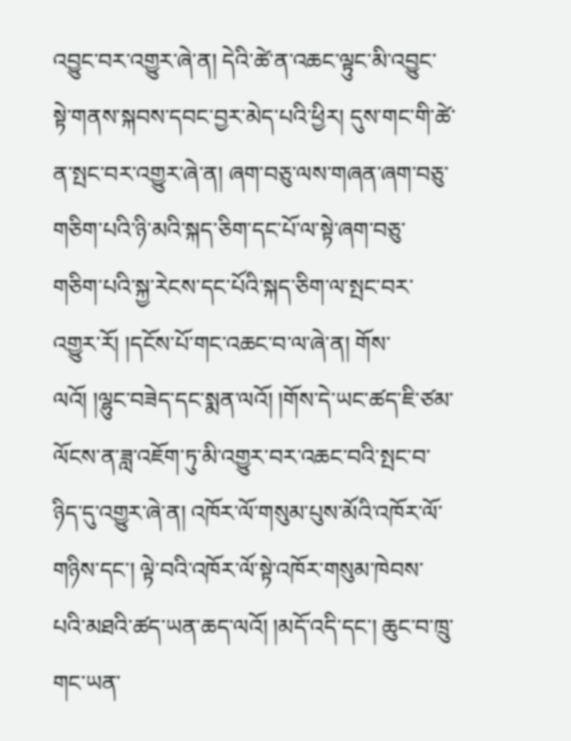འབྱུང་བར་འགྱུར་ཞེ་ན། དེའི་ཚེ་ན་འཆང་ལྟུང་མི་འབྱུང་སྟེ་གནས་སྐབས་དབང་བྱར་མེད་པའི་ཕྱིར། དུས་གང་གི་ཚེ་ན་སྤང་བར་འགྱུར་ཞེ་ན། ཞག་བཅུ་ལས་གཞན་ཞག་བཅུ་གཅིག་པའི་ཉི་མའི་སྐད་ཅིག་དང་པོ་ལ་སྟེ་ཞག་བཅུ་གཅིག་པའི་སྐྱ་རེངས་དང་པོའི་སྐད་ཅིག་ལ་སྤང་བར་འགྱུར་རོ། །དངོས་པོ་གང་འཆང་བ་ལ་ཞེ་ན། གོས་ལའོ། །ལྷུང་བཟེད་དང་སྨན་ལའོ། །གོས་དེ་ཡང་ཚད་ཇི་ཙམ་ལོངས་ན་ཟླ་འཇོག་ཏུ་མི་འགྱུར་བར་འཆང་བའི་སྤང་བ་ཉིད་དུ་འགྱུར་ཞེ་ན། འཁོར་ལོ་གསུམ་པུས་མོའི་འཁོར་ལོ་གཉིས་དང་། ལྟེ་བའི་འཁོར་ལོ་སྟེ་འཁོར་གསུམ་ཁེབས་པའི་མཐའི་ཚད་ཡན་ཆད་ལའོ། །མདོ་འདི་དང་། ཆུང་བ་ཁྲུ་གང་ཡན་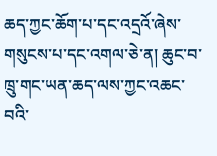ཆད་ཀྱང་ཆོག་པ་དང་འདྲའོ་ཞེས་གསུངས་པ་དང་འགལ་ཅེ་ན། ཆུང་བ་ཁྲུ་གང་ཡན་ཆད་ལས་ཀྱང་འཆང་བའི་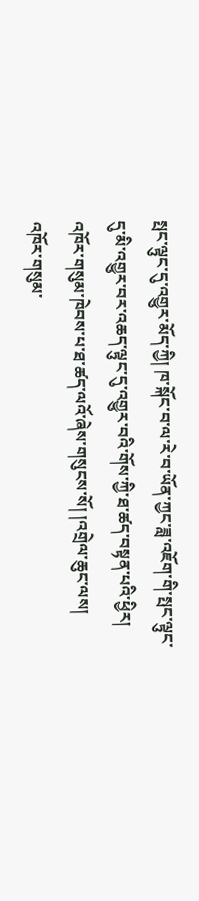སྤང་ལྟུང་དུ་འགྱུར་མོད་ཀྱི། ཁ་སྐོང་བ་ལ་རེ་བ་ཡོན་ཀྱང་ཟླ་འཇོག་གི་སྤང་ལྟུང་དུ་མི་འགྱུར་བར་འཆད་ལྟུང་དུ་འགྱུར་བའི་གོས་ཀྱི་ཐ་ཚད་བསྟན་པའི་ཕྱིར། འཁོར་གསུམ་ཁེབས་པ་ཐ་ཚད་ལའོ་ཞེས་གསུངས་སོ། །འགྲེལ་ཆུང་ལས། འཁོར་གསུམ་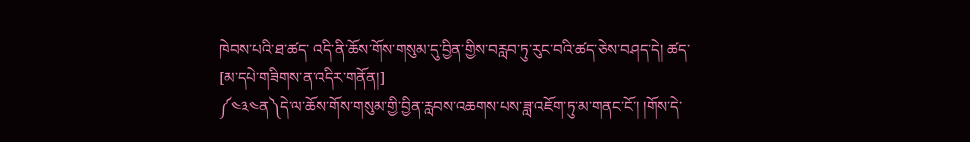ཁེབས་པའི་ཐ་ཚད་ འདི་ནི་ཆོས་གོས་གསུམ་དུ་བྱིན་གྱིས་བརླབ་ཏུ་རུང་བའི་ཚད་ཅེས་བཤད་དེ། ཚད་
[མ་དཔེ་གཟིགས་ན་འདིར་གནོན།]
༼༤༣༤ན༽དེ་ལ་ཆོས་གོས་གསུམ་གྱི་བྱིན་རླབས་འཆགས་པས་ཟླ་འཇོག་ཏུ་མ་གནང་ངོ་། །གོས་དེ་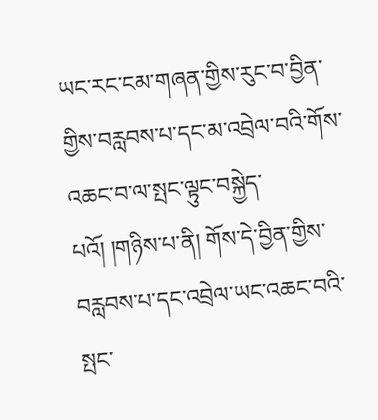ཡང་རང་ངམ་གཞན་གྱིས་རུང་བ་བྱིན་གྱིས་བརླབས་པ་དང་མ་འབྲེལ་བའི་གོས་འཆང་བ་ལ་སྤང་ལྟུང་བསྐྱེད་པའོ། །གཉིས་པ་ནི། གོས་དེ་བྱིན་གྱིས་བརླབས་པ་དང་འབྲེལ་ཡང་འཆང་བའི་སྤང་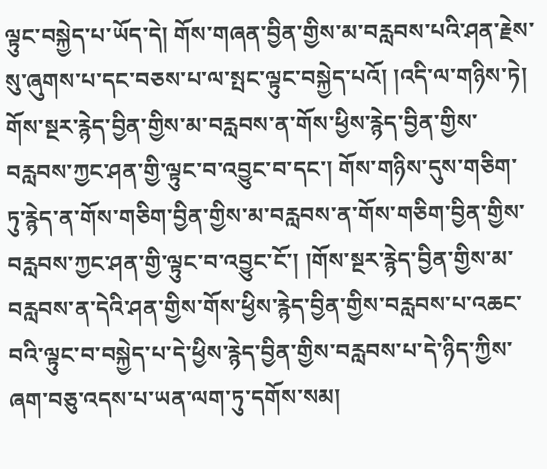ལྟུང་བསྐྱེད་པ་ཡོད་དེ། གོས་གཞན་བྱིན་གྱིས་མ་བརླབས་པའི་ཤན་རྗེས་སུ་ཞུགས་པ་དང་བཅས་པ་ལ་སྤང་ལྟུང་བསྐྱེད་པའོ། །འདི་ལ་གཉིས་ཏེ། གོས་སྔར་རྙེད་བྱིན་གྱིས་མ་བརླབས་ན་གོས་ཕྱིས་རྙེད་བྱིན་གྱིས་བརླབས་ཀྱང་ཤན་གྱི་ལྟུང་བ་འབྱུང་བ་དང་། གོས་གཉིས་དུས་གཅིག་ཏུ་རྙེད་ན་གོས་གཅིག་བྱིན་གྱིས་མ་བརླབས་ན་གོས་གཅིག་བྱིན་གྱིས་བརླབས་ཀྱང་ཤན་གྱི་ལྟུང་བ་འབྱུང་ངོ་། །གོས་སྔར་རྙེད་བྱིན་གྱིས་མ་བརླབས་ན་དེའི་ཤན་གྱིས་གོས་ཕྱིས་རྙེད་བྱིན་གྱིས་བརླབས་པ་འཆང་བའི་ལྟུང་བ་བསྐྱེད་པ་དེ་ཕྱིས་རྙེད་བྱིན་གྱིས་བརླབས་པ་དེ་ཉིད་ཀྱིས་ཞག་བཅུ་འདས་པ་ཡན་ལག་ཏུ་དགོས་སམ།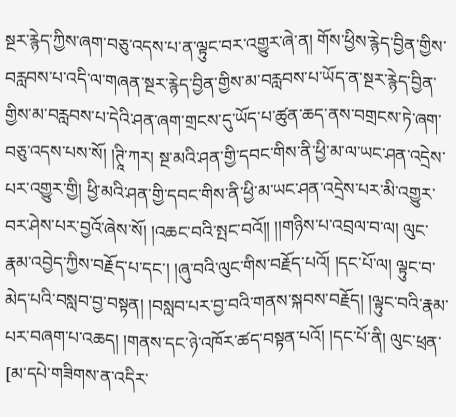སྔར་རྙེད་ཀྱིས་ཞག་བཅུ་འདས་པ་ན་ལྟུང་བར་འགྱུར་ཞེ་ན། གོས་ཕྱིས་རྙེད་བྱིན་གྱིས་བརླབས་པ་འདི་ལ་གཞན་སྔར་རྙེད་བྱིན་གྱིས་མ་བརླབས་པ་ཡོད་ན་སྔར་རྙེད་བྱིན་གྱིས་མ་བརླབས་པ་དེའི་ཤན་ཞག་གྲངས་དུ་ཡོད་པ་ཚུན་ཆད་ནས་བགྲངས་ཏེ་ཞག་བཅུ་འདས་པས་སོ། །ཊཱི་ཀར། སྔ་མའི་ཤན་གྱི་དབང་གིས་ནི་ཕྱི་མ་ལ་ཡང་ཤན་འདྲེས་པར་འགྱུར་གྱི། ཕྱི་མའི་ཤན་གྱི་དབང་གིས་ནི་ཕྱི་མ་ཡང་ཤན་འདྲེས་པར་མི་འགྱུར་བར་ཤེས་པར་བྱའོ་ཞེས་སོ། །འཆང་བའི་སྤང་བའོ།། །།གཉིས་པ་འབྲལ་བ་ལ། ལུང་རྣམ་འབྱེད་ཀྱིས་བརྗོད་པ་དང་། །ཞུ་བའི་ལུང་གིས་བརྗོད་པའོ། །དང་པོ་ལ། ལྟུང་བ་མེད་པའི་བསླབ་བྱ་བསྟན། །བསླབ་པར་བྱ་བའི་གནས་སྐབས་བརྗོད། །ལྟུང་བའི་རྣམ་པར་བཞག་པ་འཆད། །གནས་དང་ཉེ་འཁོར་ཚད་བསྟན་པའོ། །དང་པོ་ནི། ལུང་ཕྲན་
[མ་དཔེ་གཟིགས་ན་འདིར་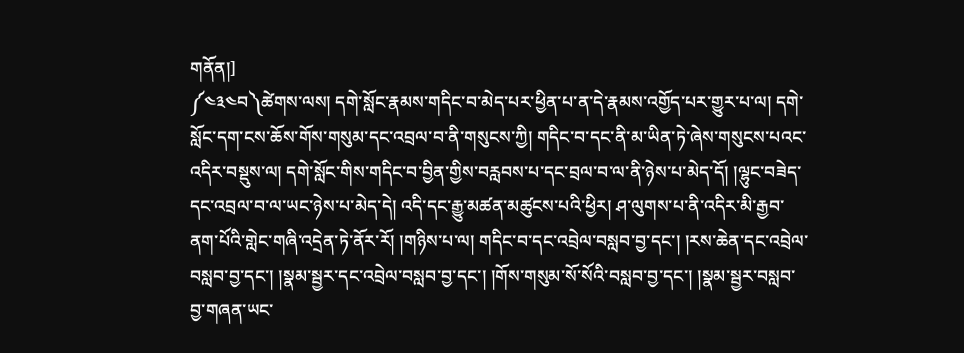གནོན།]
༼༤༣༤བ༽ཚེགས་ལས། དགེ་སློང་རྣམས་གདིང་བ་མེད་པར་ཕྱིན་པ་ན་དེ་རྣམས་འགྱོད་པར་གྱུར་པ་ལ། དགེ་སློང་དག་ངས་ཆོས་གོས་གསུམ་དང་འབྲལ་བ་ནི་གསུངས་ཀྱི། གདིང་བ་དང་ནི་མ་ཡིན་ཏེ་ཞེས་གསུངས་པའང་འདིར་བསྡུས་ལ། དགེ་སློང་གིས་གདིང་བ་བྱིན་གྱིས་བརླབས་པ་དང་བྲལ་བ་ལ་ནི་ཉེས་པ་མེད་དོ། །ལྷུང་བཟེད་དང་འབྲལ་བ་ལ་ཡང་ཉེས་པ་མེད་དེ། འདི་དང་རྒྱུ་མཚན་མཚུངས་པའི་ཕྱིར། ཤ་ལུགས་པ་ནི་འདིར་མི་རྒྱབ་ནག་པོའི་གླེང་གཞི་འདྲེན་ཏེ་ནོར་རོ། །གཉིས་པ་ལ། གདིང་བ་དང་འབྲེལ་བསླབ་བྱ་དང་། །རས་ཆེན་དང་འབྲེལ་བསླབ་བྱ་དང་། །སྣམ་སྦྱར་དང་འབྲེལ་བསླབ་བྱ་དང་། །གོས་གསུམ་སོ་སོའི་བསླབ་བྱ་དང་། །སྣམ་སྦྱར་བསླབ་བྱ་གཞན་ཡང་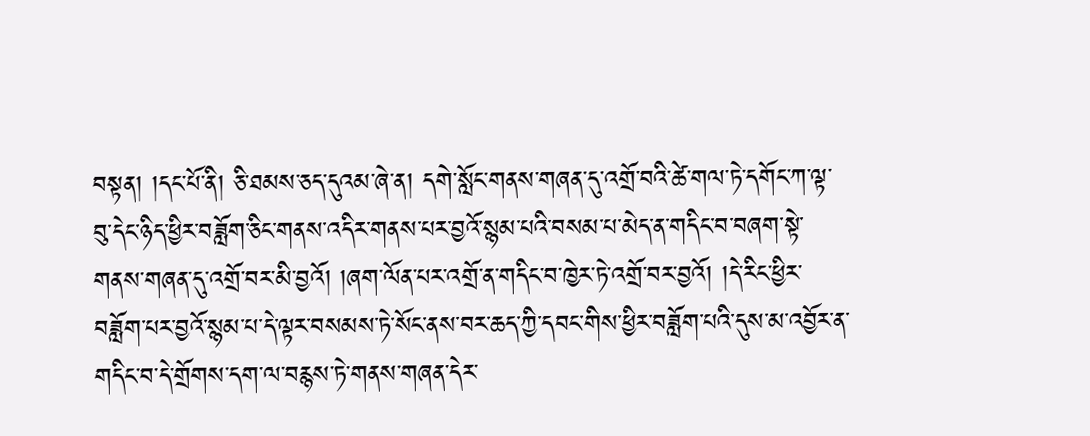བསྟན། །དང་པོ་ནི། ཅི་ཐམས་ཅད་དུའམ་ཞེ་ན། དགེ་སློང་གནས་གཞན་དུ་འགྲོ་བའི་ཚེ་གལ་ཏེ་དགོང་ཀ་ལྟ་བུ་དེང་ཉིད་ཕྱིར་བཟློག་ཅིང་གནས་འདིར་གནས་པར་བྱའོ་སྙམ་པའི་བསམ་པ་མེད་ན་གདིང་བ་བཞག་སྟེ་གནས་གཞན་དུ་འགྲོ་བར་མི་བྱའོ། །ཞག་ལོན་པར་འགྲོ་ན་གདིང་བ་ཁྱེར་ཏེ་འགྲོ་བར་བྱའོ། །དེ་རིང་ཕྱིར་བཟློག་པར་བྱའོ་སྙམ་པ་དེ་ལྟར་བསམས་ཏེ་སོང་ནས་བར་ཆད་ཀྱི་དབང་གིས་ཕྱིར་བཟློག་པའི་དུས་མ་འབྱོར་ན་གདིང་བ་དེ་གྲོགས་དག་ལ་བརྙས་ཏེ་གནས་གཞན་དེར་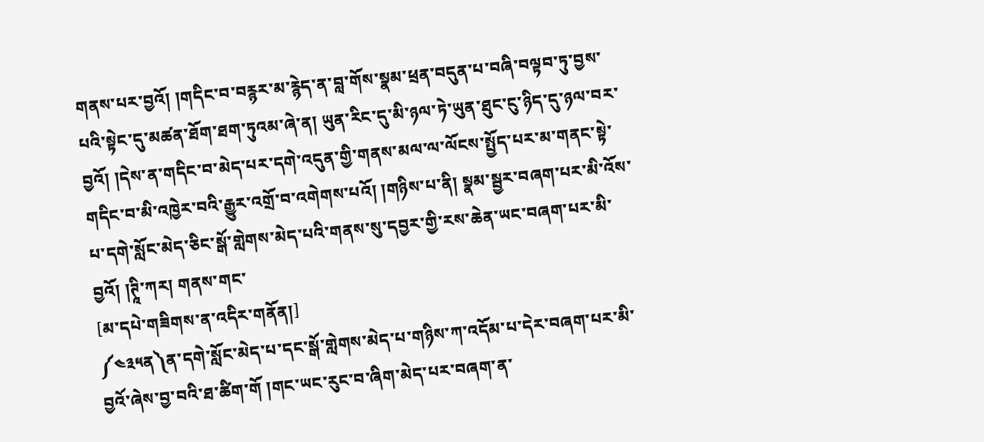གནས་པར་བྱའོ། །གདིང་བ་བརྙར་མ་རྙེད་ན་བླ་གོས་སྣམ་ཕྲན་བདུན་པ་བཞི་བལྟབ་ཏུ་བྱས་པའི་སྟེང་དུ་མཚན་ཐོག་ཐག་ཏུའམ་ཞེ་ན། ཡུན་རིང་དུ་མི་ཉལ་ཏེ་ཡུན་ཐུང་ངུ་ཉིད་དུ་ཉལ་བར་བྱའོ། །དེས་ན་གདིང་བ་མེད་པར་དགེ་འདུན་གྱི་གནས་མལ་ལ་ལོངས་སྤྱོད་པར་མ་གནང་སྟེ་གདིང་བ་མི་འཁྱེར་བའི་རྒྱུར་འགྲོ་བ་འགེགས་པའོ། །གཉིས་པ་ནི། སྣམ་སྦྱར་བཞག་པར་མི་འོས་པ་དགེ་སློང་མེད་ཅིང་སྒོ་གླེགས་མེད་པའི་གནས་སུ་དབྱར་གྱི་རས་ཆེན་ཡང་བཞག་པར་མི་བྱའོ། །ཊཱི་ཀར། གནས་གང་
[མ་དཔེ་གཟིགས་ན་འདིར་གནོན།]
༼༤༣༥ན༽ན་དགེ་སློང་མེད་པ་དང་སྒོ་གླེགས་མེད་པ་གཉིས་ཀ་འདོམ་པ་དེར་བཞག་པར་མི་བྱའོ་ཞེས་བྱ་བའི་ཐ་ཚིག་གོ །གང་ཡང་རུང་བ་ཞིག་མེད་པར་བཞག་ན་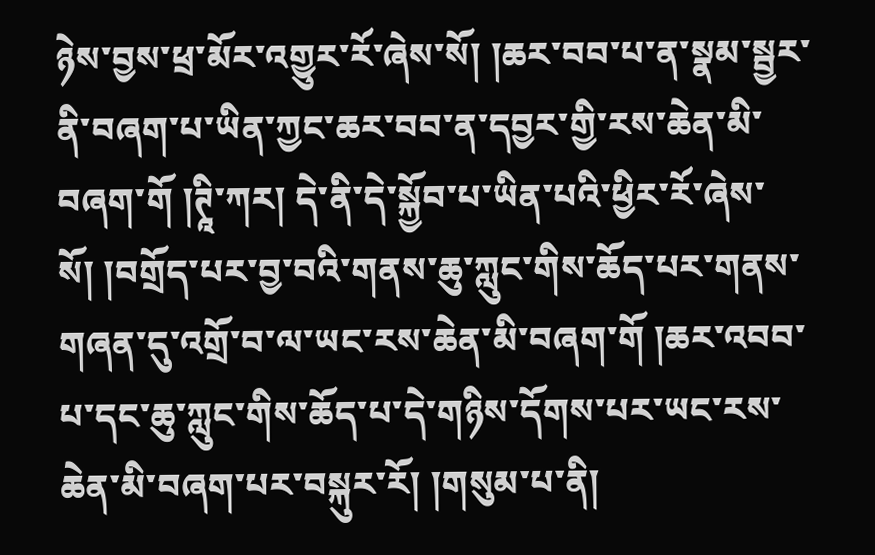ཉེས་བྱས་ཕྲ་མོར་འགྱུར་རོ་ཞེས་སོ། །ཆར་བབ་པ་ན་སྣམ་སྦྱར་ནི་བཞག་པ་ཡིན་ཀྱང་ཆར་བབ་ན་དབྱར་གྱི་རས་ཆེན་མི་བཞག་གོ །ཊཱི་ཀར། དེ་ནི་དེ་སྐྱོབ་པ་ཡིན་པའི་ཕྱིར་རོ་ཞེས་སོ། །བགྲོད་པར་བྱ་བའི་གནས་ཆུ་ཀླུང་གིས་ཆོད་པར་གནས་གཞན་དུ་འགྲོ་བ་ལ་ཡང་རས་ཆེན་མི་བཞག་གོ །ཆར་འབབ་པ་དང་ཆུ་ཀླུང་གིས་ཆོད་པ་དེ་གཉིས་དོགས་པར་ཡང་རས་ཆེན་མི་བཞག་པར་བསྐུར་རོ། །གསུམ་པ་ནི།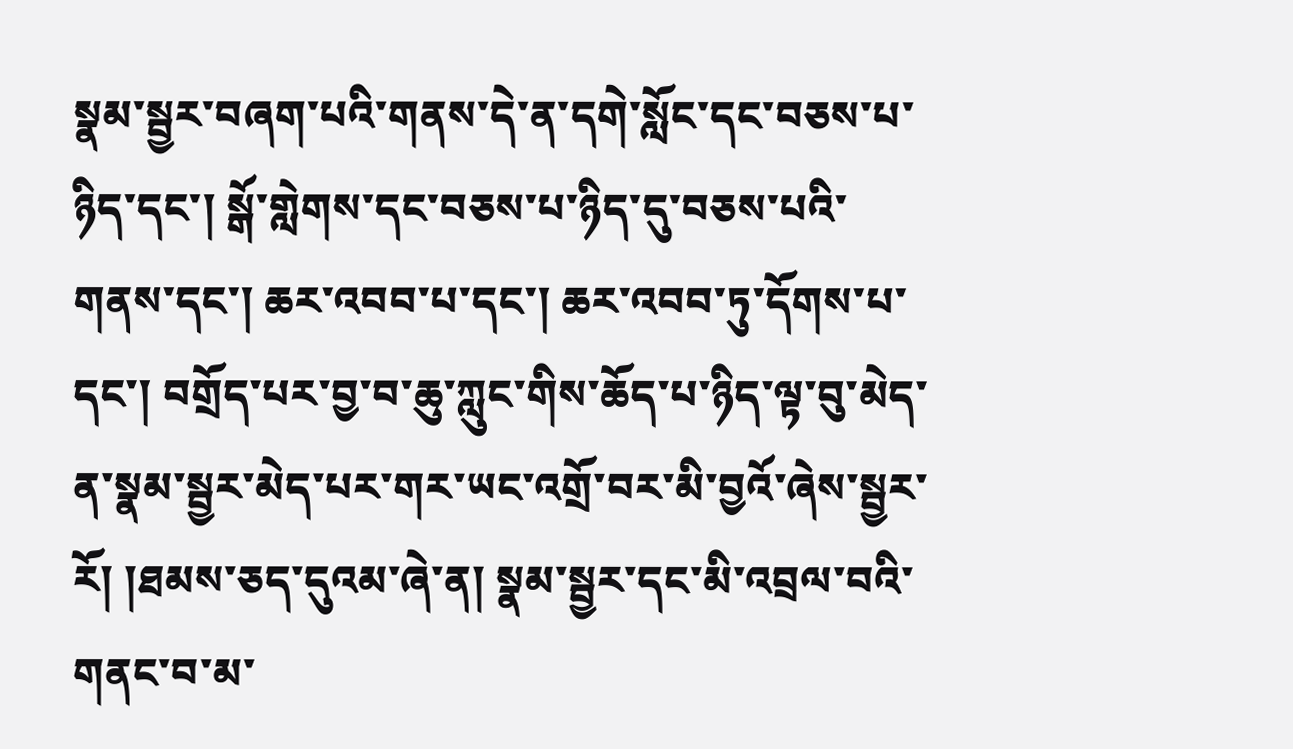སྣམ་སྦྱར་བཞག་པའི་གནས་དེ་ན་དགེ་སློང་དང་བཅས་པ་ཉིད་དང་། སྒོ་གླེགས་དང་བཅས་པ་ཉིད་དུ་བཅས་པའི་གནས་དང་། ཆར་འབབ་པ་དང་། ཆར་འབབ་ཏུ་དོགས་པ་དང་། བགྲོད་པར་བྱ་བ་ཆུ་ཀླུང་གིས་ཆོད་པ་ཉིད་ལྟ་བུ་མེད་ན་སྣམ་སྦྱར་མེད་པར་གར་ཡང་འགྲོ་བར་མི་བྱའོ་ཞེས་སྦྱར་རོ། །ཐམས་ཅད་དུའམ་ཞེ་ན། སྣམ་སྦྱར་དང་མི་འབྲལ་བའི་གནང་བ་མ་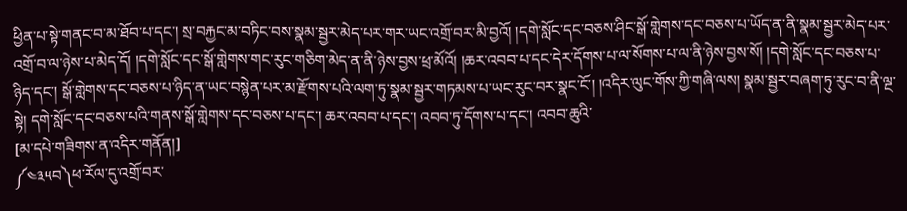ཕྱིན་པ་སྟེ་གནང་བ་མ་ཐོབ་པ་དང་། སྲ་བརྐྱང་མ་བཏིང་བས་སྣམ་སྦྱར་མེད་པར་གར་ཡང་འགྲོ་བར་མི་བྱའོ། །དགེ་སློང་དང་བཅས་ཤིང་སྒོ་གླེགས་དང་བཅས་པ་ཡོད་ན་ནི་སྣམ་སྦྱར་མེད་པར་འགྲོ་བ་ལ་ཉེས་པ་མེད་དོ། །དགེ་སློང་དང་སྒོ་གླེགས་གང་རུང་གཅིག་མེད་ན་ནི་ཉེས་བྱས་ཕྲ་མོའོ། །ཆར་འབབ་པ་དང་དེར་དོགས་པ་ལ་སོགས་པ་ལ་ནི་ཉེས་བྱས་སོ། །དགེ་སློང་དང་བཅས་པ་ཉིད་དང་། སྒོ་གླེགས་དང་བཅས་པ་ཉིད་ན་ཡང་བསྙེན་པར་མ་རྫོགས་པའི་ལག་ཏུ་སྣམ་སྦྱར་གཏམས་པ་ཡང་རུང་བར་སྣང་ངོ་། །འདིར་ལུང་གོས་ཀྱི་གཞི་ལས། སྣམ་སྦྱར་བཞག་ཏུ་རུང་བ་ནི་ལྔ་སྟེ། དགེ་སློང་དང་བཅས་པའི་གནས་སྒོ་གླེགས་དང་བཅས་པ་དང་། ཆར་འབབ་པ་དང་། འབབ་ཏུ་དོགས་པ་དང་། འབབ་ཆུའི་
[མ་དཔེ་གཟིགས་ན་འདིར་གནོན།]
༼༤༣༥བ༽ཕ་རོལ་དུ་འགྲོ་བར་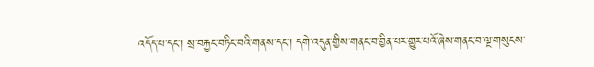འདོད་པ་དང་། སྲ་བརྐྱང་བཏིང་བའི་གནས་དང་། དགེ་འདུན་གྱིས་གནང་བ་བྱིན་པར་གྱུར་པའོ་ཞེས་གནང་བ་ལྔ་གསུངས་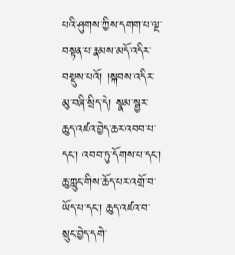པའི་ཤུགས་ཀྱིས་དགག་པ་ལྔ་བསྟན་པ་རྣམས་མདོ་འདིར་བསྡུས་པའོ། །སྐབས་འདིར་མུ་བཞི་སྲིད་དེ། སྣམ་སྦྱར་ཆུད་འཛའ་བྱེད་ཆར་འབབ་པ་དང་། འབབ་ཏུ་དོགས་པ་དང་། ཆུ་ཀླུང་གིས་ཆོད་པར་འགྲོ་བ་ཡོད་པ་དང་། ཆུད་འཛའ་བ་སྲུང་བྱེད་དགེ་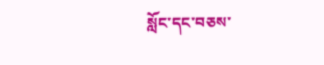སློང་དང་བཅས་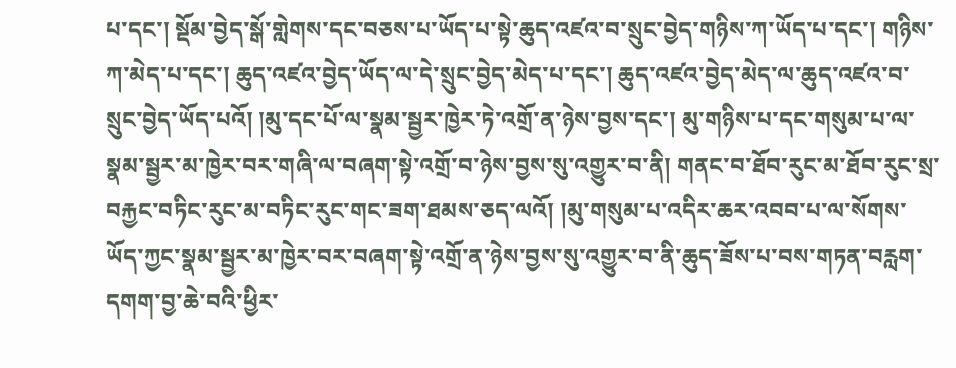པ་དང་། སྡོམ་བྱེད་སྒོ་གླེགས་དང་བཅས་པ་ཡོད་པ་སྟེ་ཆུད་འཛའ་བ་སྲུང་བྱེད་གཉིས་ཀ་ཡོད་པ་དང་། གཉིས་ཀ་མེད་པ་དང་། ཆུད་འཛའ་བྱེད་ཡོད་ལ་དེ་སྲུང་བྱེད་མེད་པ་དང་། ཆུད་འཛའ་བྱེད་མེད་ལ་ཆུད་འཛའ་བ་སྲུང་བྱེད་ཡོད་པའོ། །མུ་དང་པོ་ལ་སྣམ་སྦྱར་ཁྱེར་ཏེ་འགྲོ་ན་ཉེས་བྱས་དང་། མུ་གཉིས་པ་དང་གསུམ་པ་ལ་སྣམ་སྦྱར་མ་ཁྱེར་བར་གཞི་ལ་བཞག་སྟེ་འགྲོ་བ་ཉེས་བྱས་སུ་འགྱུར་བ་ནི། གནང་བ་ཐོབ་རུང་མ་ཐོབ་རུང་སྲ་བརྐྱང་བཏིང་རུང་མ་བཏིང་རུང་གང་ཟག་ཐམས་ཅད་ལའོ། །མུ་གསུམ་པ་འདིར་ཆར་འབབ་པ་ལ་སོགས་ཡོད་ཀྱང་སྣམ་སྦྱར་མ་ཁྱེར་བར་བཞག་སྟེ་འགྲོ་ན་ཉེས་བྱས་སུ་འགྱུར་བ་ནི་ཆུད་ཟོས་པ་བས་གཏན་བརླག་དགག་བྱ་ཆེ་བའི་ཕྱིར་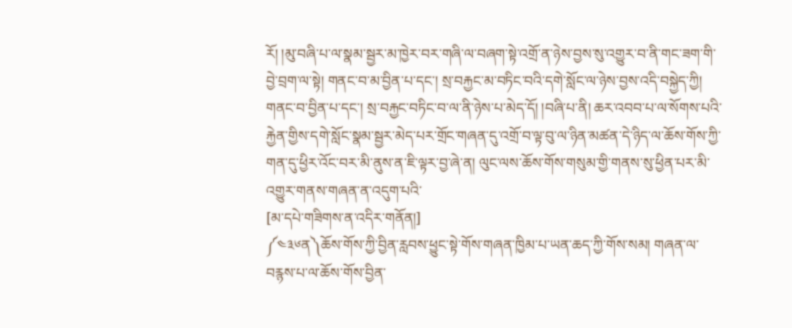རོ། །མུ་བཞི་པ་ལ་སྣམ་སྦྱར་མ་ཁྱེར་བར་གཞི་ལ་བཞག་སྟེ་འགྲོ་ན་ཉེས་བྱས་སུ་འགྱུར་བ་ནི་གང་ཟག་གི་བྱེ་བྲག་ལ་སྟེ། གནང་བ་མ་བྱིན་པ་དང་། སྲ་བརྐྱང་མ་བཏིང་བའི་དགེ་སློང་ལ་ཉེས་བྱས་འདི་བསྐྱེད་ཀྱི། གནང་བ་བྱིན་པ་དང་། སྲ་བརྐྱང་བཏིང་བ་ལ་ནི་ཉེས་པ་མེད་དོ། །བཞི་པ་ནི། ཆར་འབབ་པ་ལ་སོགས་པའི་རྐྱེན་གྱིས་དགེ་སློང་སྣམ་སྦྱར་མེད་པར་གྲོང་གཞན་དུ་འགྲོ་བ་ལྟ་བུ་ལ་ཉིན་མཚན་དེ་ཉིད་ལ་ཆོས་གོས་ཀྱི་གན་དུ་ཕྱིར་འོང་བར་མི་ནུས་ན་ཇི་ལྟར་བྱ་ཞེ་ན། ལུང་ལས་ཆོས་གོས་གསུམ་གྱི་གནས་སུ་ཕྱིན་པར་མི་འགྱུར་གནས་གཞན་ན་འདུག་པའི་
[མ་དཔེ་གཟིགས་ན་འདིར་གནོན།]
༼༤༣༦ན༽ཆོས་གོས་ཀྱི་བྱིན་རླབས་ཕྱུང་སྟེ་གོས་གཞན་ཁྱིམ་པ་ཡན་ཆད་ཀྱི་གོས་སམ། གཞན་ལ་བརྙས་པ་ལ་ཆོས་གོས་བྱིན་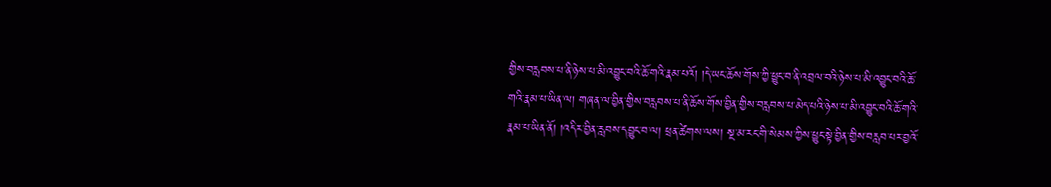གྱིས་བརླབས་པ་ནི་ཉེས་པ་མི་འབྱུང་བའི་ཆོ་གའི་རྣམ་པའོ། །དེ་ཡང་ཆོས་གོས་ཀྱི་ཕྱུང་བ་ནི་འབྲལ་བའི་ཉེས་པ་མི་འབྱུང་བའི་ཆོ་གའི་རྣམ་པ་ཡིན་ལ། གཞན་ལ་བྱིན་གྱིས་བརླབས་པ་ནི་ཆོས་གོས་བྱིན་གྱིས་བརླབས་པ་མེད་པའི་ཉེས་པ་མི་འབྱུང་བའི་ཆོ་གའི་རྣམ་པ་ཡིན་ནོ། །འདིར་བྱིན་རླབས་དབྱུང་བ་ལ། ཕྲན་ཚེགས་ལས། སྔ་མ་རང་གི་སེམས་ཀྱིས་ཕྱུང་སྟེ་བྱིན་གྱིས་བརླབ་པར་བྱའོ་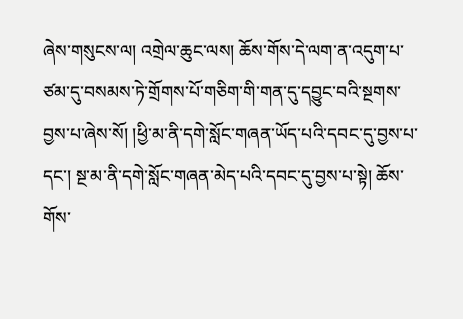ཞེས་གསུངས་ལ། འགྲེལ་ཆུང་ལས། ཆོས་གོས་དེ་ལག་ན་འདུག་པ་ཙམ་དུ་བསམས་ཏེ་གྲོགས་པོ་གཅིག་གི་གན་དུ་དབྱུང་བའི་སྔགས་བྱས་པ་ཞེས་སོ། །ཕྱི་མ་ནི་དགེ་སློང་གཞན་ཡོད་པའི་དབང་དུ་བྱས་པ་དང་། སྔ་མ་ནི་དགེ་སློང་གཞན་མེད་པའི་དབང་དུ་བྱས་པ་སྟེ། ཆོས་གོས་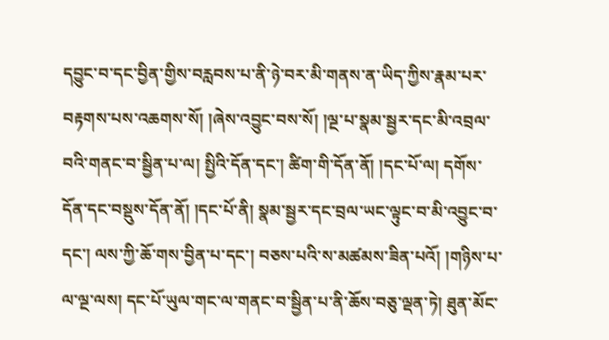དབྱུང་བ་དང་བྱིན་གྱིས་བརླབས་པ་ནི་ཉེ་བར་མི་གནས་ན་ཡིད་ཀྱིས་རྣམ་པར་བརྟགས་པས་འཆགས་སོ། །ཞེས་འབྱུང་བས་སོ། །ལྔ་པ་སྣམ་སྦྱར་དང་མི་འབྲལ་བའི་གནང་བ་སྦྱིན་པ་ལ། སྤྱིའི་དོན་དང་། ཚིག་གི་དོན་ནོ། །དང་པོ་ལ། དགོས་དོན་དང་བསྡུས་དོན་ནོ། །དང་པོ་ནི། སྣམ་སྦྱར་དང་བྲལ་ཡང་ལྟུང་བ་མི་འབྱུང་བ་དང་། ལས་ཀྱི་ཆོ་གས་བྱིན་པ་དང་། བཅས་པའི་ས་མཚམས་ཟིན་པའོ། །གཉིས་པ་ལ་ལྔ་ལས། དང་པོ་ཡུལ་གང་ལ་གནང་བ་སྦྱིན་པ་ནི་ཆོས་བཅུ་ལྡན་ཏེ། ཐུན་མོང་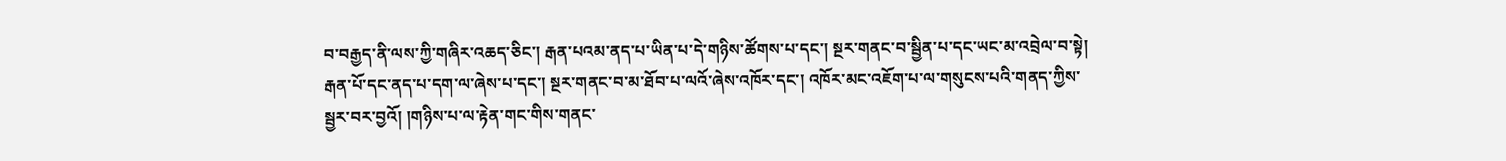བ་བརྒྱད་ནི་ལས་ཀྱི་གཞིར་འཆད་ཅིང་། རྒན་པའམ་ནད་པ་ཡིན་པ་དེ་གཉིས་ཚོགས་པ་དང་། སྔར་གནང་བ་སྦྱིན་པ་དང་ཡང་མ་འབྲེལ་བ་སྟེ། རྒན་པོ་དང་ནད་པ་དག་ལ་ཞེས་པ་དང་། སྔར་གནང་བ་མ་ཐོབ་པ་ལའོ་ཞེས་འཁོར་དང་། འཁོར་མང་འཇོག་པ་ལ་གསུངས་པའི་གནད་ཀྱིས་སྦྱར་བར་བྱའོ། །གཉིས་པ་ལ་རྟེན་གང་གིས་གནང་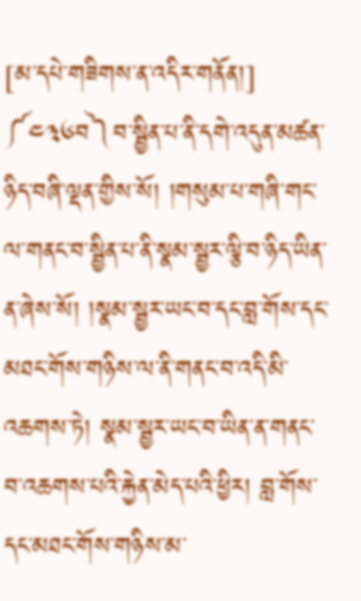[མ་དཔེ་གཟིགས་ན་འདིར་གནོན།]
༼༤༣༦བ༽བ་སྦྱིན་པ་ནི་དགེ་འདུན་མཚན་ཉིད་བཞི་ལྡན་གྱིས་སོ། །གསུམ་པ་གཞི་གང་ལ་གནང་བ་སྦྱིན་པ་ནི་སྣམ་སྦྱར་ལྕི་བ་ཉིད་ཡིན་ན་ཞེས་སོ། །སྣམ་སྦྱར་ཡང་བ་དང་བླ་གོས་དང་མཐང་གོས་གཉིས་ལ་ནི་གནང་བ་འདི་མི་འཆགས་ཏེ། སྣམ་སྦྱར་ཡང་བ་ཡིན་ན་གནང་བ་འཆགས་པའི་རྐྱེན་མེད་པའི་ཕྱིར། བླ་གོས་དང་མཐང་གོས་གཉིས་མ་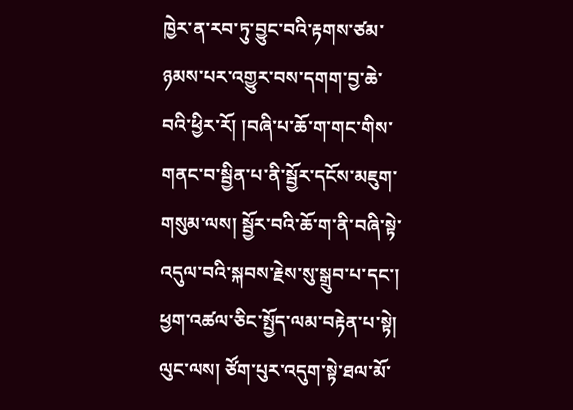ཁྱེར་ན་རབ་ཏུ་བྱུང་བའི་རྟགས་ཙམ་ཉམས་པར་འགྱུར་བས་དགག་བྱ་ཆེ་བའི་ཕྱིར་རོ། །བཞི་པ་ཆོ་ག་གང་གིས་གནང་བ་སྦྱིན་པ་ནི་སྦྱོར་དངོས་མཇུག་གསུམ་ལས། སྦྱོར་བའི་ཆོ་ག་ནི་བཞི་སྟེ་འདུལ་བའི་སྐབས་རྗེས་སུ་སྒྲུབ་པ་དང་། ཕྱག་འཚལ་ཅིང་སྤྱོད་ལམ་བརྟེན་པ་སྟེ། ལུང་ལས། ཙོག་པུར་འདུག་སྟེ་ཐལ་མོ་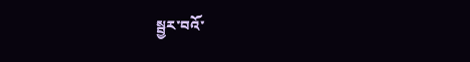སྦྱར་བའོ་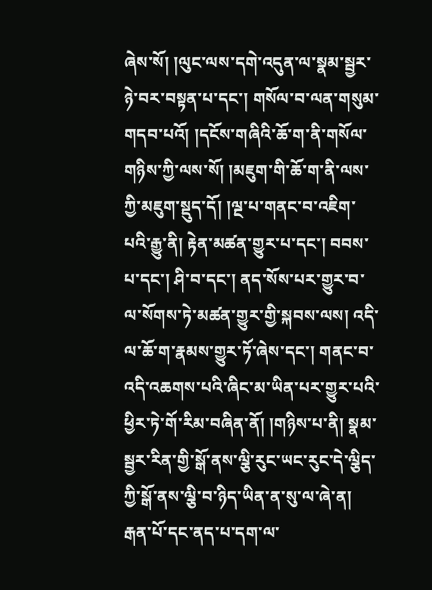ཞེས་སོ། །ལུང་ལས་དགེ་འདུན་ལ་སྣམ་སྦྱར་ཉེ་བར་བསྟན་པ་དང་། གསོལ་བ་ལན་གསུམ་གདབ་པའོ། །དངོས་གཞིའི་ཆོ་ག་ནི་གསོལ་གཉིས་ཀྱི་ལས་སོ། །མཇུག་གི་ཆོ་ག་ནི་ལས་ཀྱི་མཇུག་སྡུད་དོ། །ལྔ་པ་གནང་བ་འཇིག་པའི་རྒྱུ་ནི། རྟེན་མཚན་གྱུར་པ་དང་། བབས་པ་དང་། ཤི་བ་དང་། ནད་སོས་པར་གྱུར་བ་ལ་སོགས་ཏེ་མཚན་གྱུར་གྱི་སྐབས་ལས། འདི་ལ་ཆོ་ག་རྣམས་གྱུར་ཏོ་ཞེས་དང་། གནང་བ་འདི་འཆགས་པའི་ཞིང་མ་ཡིན་པར་གྱུར་པའི་ཕྱིར་ཏེ་གོ་རིམ་བཞིན་ནོ། །གཉིས་པ་ནི། སྣམ་སྦྱར་རིན་གྱི་སྒོ་ནས་ལྕི་རུང་ཡང་རུང་དེ་ལྕིད་ཀྱི་སྒོ་ནས་ལྕི་བ་ཉིད་ཡིན་ན་སུ་ལ་ཞེ་ན། རྒན་པོ་དང་ནད་པ་དག་ལ་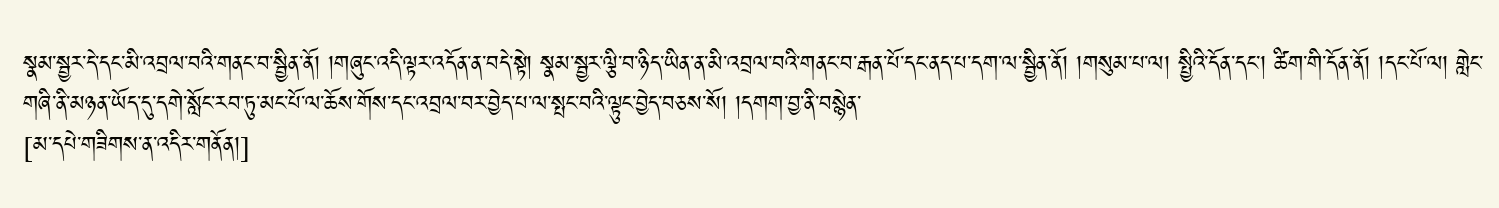སྣམ་སྦྱར་དེ་དང་མི་འབྲལ་བའི་གནང་བ་སྦྱིན་ནོ། །གཞུང་འདི་ལྟར་འདོན་ན་བདེ་སྟེ། སྣམ་སྦྱར་ལྕི་བ་ཉིད་ཡིན་ན་མི་འབྲལ་བའི་གནང་བ་རྒན་པོ་དང་ནད་པ་དག་ལ་སྦྱིན་ནོ། །གསུམ་པ་ལ། སྤྱིའི་དོན་དང་། ཚིག་གི་དོན་ནོ། །དང་པོ་ལ། གླེང་གཞི་ནི་མཉན་ཡོད་དུ་དགེ་སློང་རབ་ཏུ་མང་པོ་ལ་ཆོས་གོས་དང་འབྲལ་བར་བྱེད་པ་ལ་སྤང་བའི་ལྟུང་བྱེད་བཅས་སོ། །དགག་བྱ་ནི་བསྙེན་
[མ་དཔེ་གཟིགས་ན་འདིར་གནོན།]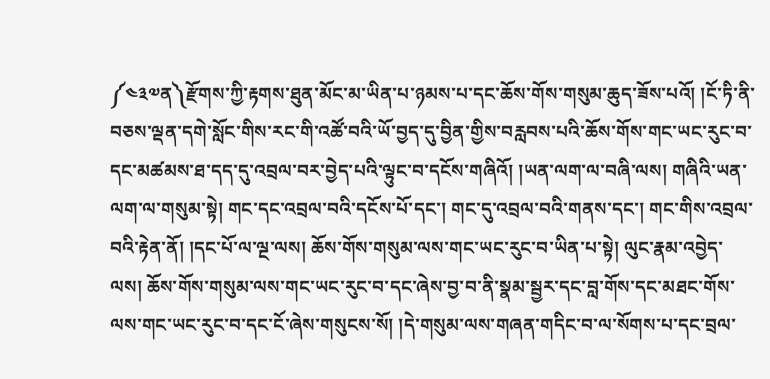༼༤༣༧ན༽རྫོགས་ཀྱི་རྟགས་ཐུན་མོང་མ་ཡིན་པ་ཉམས་པ་དང་ཆོས་གོས་གསུམ་ཆུད་ཟོས་པའོ། །ངོ་ཏི་ནི་བཅས་ལྡན་དགེ་སློང་གིས་རང་གི་འཚོ་བའི་ཡོ་བྱད་དུ་བྱིན་གྱིས་བརླབས་པའི་ཆོས་གོས་གང་ཡང་རུང་བ་དང་མཚམས་ཐ་དད་དུ་འབྲལ་བར་བྱེད་པའི་ལྟུང་བ་དངོས་གཞིའོ། །ཡན་ལག་ལ་བཞི་ལས། གཞིའི་ཡན་ལག་ལ་གསུམ་སྟེ། གང་དང་འབྲལ་བའི་དངོས་པོ་དང་། གང་དུ་འབྲལ་བའི་གནས་དང་། གང་གིས་འབྲལ་བའི་རྟེན་ནོ། །དང་པོ་ལ་ལྔ་ལས། ཆོས་གོས་གསུམ་ལས་གང་ཡང་རུང་བ་ཡིན་པ་སྟེ། ལུང་རྣམ་འབྱེད་ལས། ཆོས་གོས་གསུམ་ལས་གང་ཡང་རུང་བ་དང་ཞེས་བྱ་བ་ནི་སྣམ་སྦྱར་དང་བླ་གོས་དང་མཐང་གོས་ལས་གང་ཡང་རུང་བ་དང་ངོ་ཞེས་གསུངས་སོ། །དེ་གསུམ་ལས་གཞན་གདིང་བ་ལ་སོགས་པ་དང་བྲལ་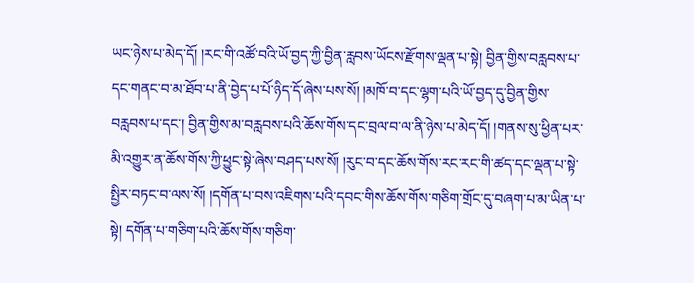ཡང་ཉེས་པ་མེད་དོ། །རང་གི་འཚོ་བའི་ཡོ་བྱད་ཀྱི་བྱིན་རླབས་ཡོངས་རྫོགས་ལྡན་པ་སྟེ། བྱིན་གྱིས་བརླབས་པ་དང་གནང་བ་མ་ཐོབ་པ་ནི་བྱེད་པ་པོ་ཉིད་དོ་ཞེས་པས་སོ། །མཁོ་བ་དང་ལྷག་པའི་ཡོ་བྱད་དུ་བྱིན་གྱིས་བརླབས་པ་དང་། བྱིན་གྱིས་མ་བརླབས་པའི་ཆོས་གོས་དང་བྲལ་བ་ལ་ནི་ཉེས་པ་མེད་དོ། །གནས་སུ་ཕྱིན་པར་མི་འགྱུར་ན་ཆོས་གོས་ཀྱི་ཕྱུང་སྟེ་ཞེས་བཤད་པས་སོ། །རུང་བ་དང་ཆོས་གོས་རང་རང་གི་ཚད་དང་ལྡན་པ་སྟེ་སྤྱིར་བཏང་བ་ལས་སོ། །དགོན་པ་བས་འཇིགས་པའི་དབང་གིས་ཆོས་གོས་གཅིག་གྲོང་དུ་བཞག་པ་མ་ཡིན་པ་སྟེ། དགོན་པ་གཅིག་པའི་ཆོས་གོས་གཅིག་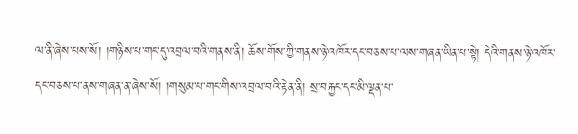ལ་ནི་ཞེས་པས་སོ། །གཉིས་པ་གང་དུ་འབྲལ་བའི་གནས་ནི། ཆོས་གོས་ཀྱི་གནས་ཉེ་འཁོར་དང་བཅས་པ་ལས་གཞན་ཡིན་པ་སྟེ། དེའི་གནས་ཉེ་འཁོར་དང་བཅས་པ་ནས་གཞན་ན་ཞེས་སོ། །གསུམ་པ་གང་གིས་འབྲལ་བའི་རྟེན་ནི། སྲ་བརྐྱང་དང་མི་ལྡན་པ་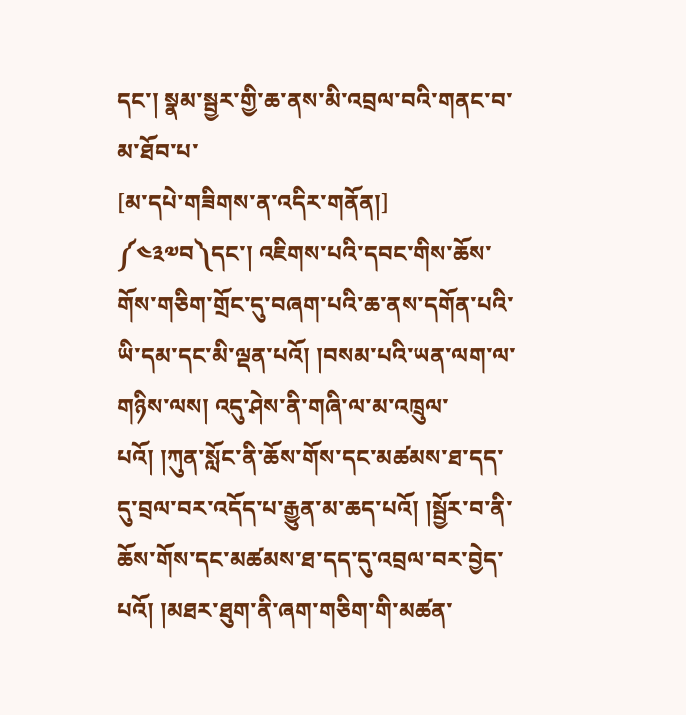དང་། སྣམ་སྦྱར་གྱི་ཆ་ནས་མི་འབྲལ་བའི་གནང་བ་མ་ཐོབ་པ་
[མ་དཔེ་གཟིགས་ན་འདིར་གནོན།]
༼༤༣༧བ༽དང་། འཇིགས་པའི་དབང་གིས་ཆོས་གོས་གཅིག་གྲོང་དུ་བཞག་པའི་ཆ་ནས་དགོན་པའི་ཡི་དམ་དང་མི་ལྡན་པའོ། །བསམ་པའི་ཡན་ལག་ལ་གཉིས་ལས། འདུ་ཤེས་ནི་གཞི་ལ་མ་འཁྲུལ་པའོ། །ཀུན་སློང་ནི་ཆོས་གོས་དང་མཚམས་ཐ་དད་དུ་བྲལ་བར་འདོད་པ་རྒྱུན་མ་ཆད་པའོ། །སྦྱོར་བ་ནི་ཆོས་གོས་དང་མཚམས་ཐ་དད་དུ་འབྲལ་བར་བྱེད་པའོ། །མཐར་ཐུག་ནི་ཞག་གཅིག་གི་མཚན་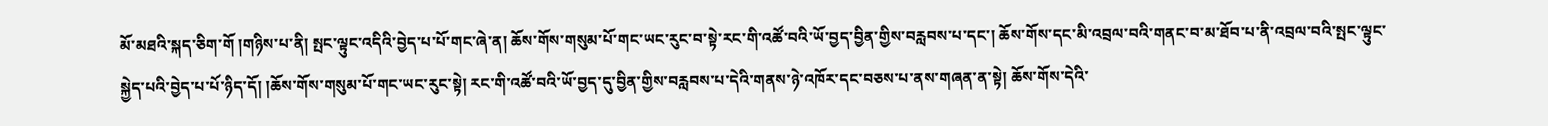མོ་མཐའི་སྐད་ཅིག་གོ །གཉིས་པ་ནི། སྤང་ལྟུང་འདིའི་བྱེད་པ་པོ་གང་ཞེ་ན། ཆོས་གོས་གསུམ་པོ་གང་ཡང་རུང་བ་སྟེ་རང་གི་འཚོ་བའི་ཡོ་བྱད་བྱིན་གྱིས་བརླབས་པ་དང་། ཆོས་གོས་དང་མི་འབྲལ་བའི་གནང་བ་མ་ཐོབ་པ་ནི་འབྲལ་བའི་སྤང་ལྟུང་སྐྱེད་པའི་བྱེད་པ་པོ་ཉིད་དོ། །ཆོས་གོས་གསུམ་པོ་གང་ཡང་རུང་སྟེ། རང་གི་འཚོ་བའི་ཡོ་བྱད་དུ་བྱིན་གྱིས་བརླབས་པ་དེའི་གནས་ཉེ་འཁོར་དང་བཅས་པ་ནས་གཞན་ན་སྟེ། ཆོས་གོས་དེའི་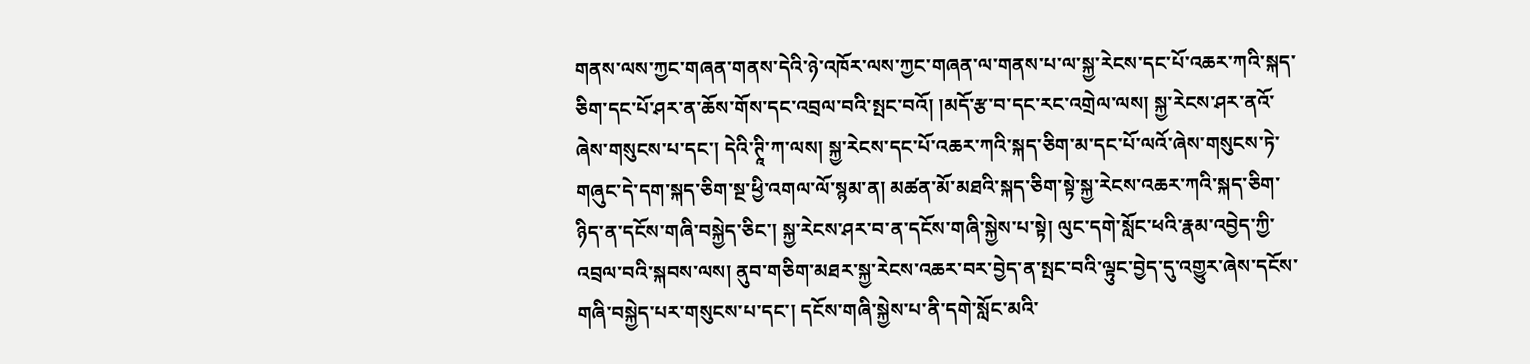གནས་ལས་ཀྱང་གཞན་གནས་དེའི་ཉེ་འཁོར་ལས་ཀྱང་གཞན་ལ་གནས་པ་ལ་སྐྱ་རེངས་དང་པོ་འཆར་ཀའི་སྐད་ཅིག་དང་པོ་ཤར་ན་ཆོས་གོས་དང་འབྲལ་བའི་སྤང་བའོ། །མདོ་རྩ་བ་དང་རང་འགྲེལ་ལས། སྐྱ་རེངས་ཤར་ནའོ་ཞེས་གསུངས་པ་དང་། དེའི་ཊཱི་ཀ་ལས། སྐྱ་རེངས་དང་པོ་འཆར་ཀའི་སྐད་ཅིག་མ་དང་པོ་ལའོ་ཞེས་གསུངས་ཏེ་གཞུང་དེ་དག་སྐད་ཅིག་སྔ་ཕྱི་འགལ་ལོ་སྙམ་ན། མཚན་མོ་མཐའི་སྐད་ཅིག་སྟེ་སྐྱ་རེངས་འཆར་ཀའི་སྐད་ཅིག་ཉིད་ན་དངོས་གཞི་བསྐྱེད་ཅིང་། སྐྱ་རེངས་ཤར་བ་ན་དངོས་གཞི་སྐྱེས་པ་སྟེ། ལུང་དགེ་སློང་ཕའི་རྣམ་འབྱེད་ཀྱི་འབྲལ་བའི་སྐབས་ལས། ནུབ་གཅིག་མཐར་སྐྱ་རེངས་འཆར་བར་བྱེད་ན་སྤང་བའི་ལྟུང་བྱེད་དུ་འགྱུར་ཞེས་དངོས་གཞི་བསྐྱེད་པར་གསུངས་པ་དང་། དངོས་གཞི་སྐྱེས་པ་ནི་དགེ་སློང་མའི་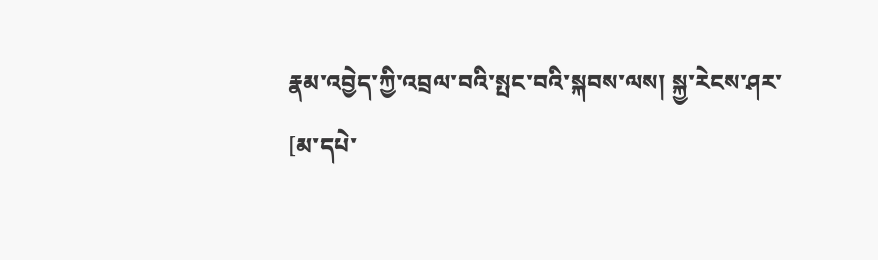རྣམ་འབྱེད་ཀྱི་འབྲལ་བའི་སྤང་བའི་སྐབས་ལས། སྐྱ་རེངས་ཤར་
[མ་དཔེ་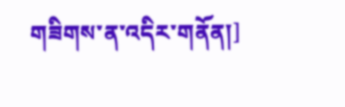གཟིགས་ན་འདིར་གནོན།]